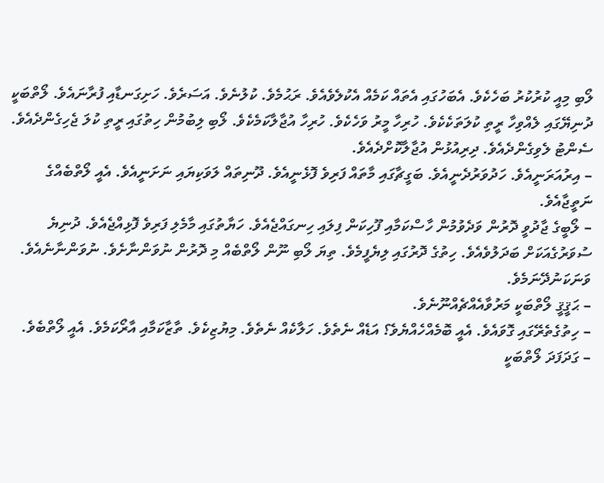ލޯބި މިއީ ކުރުކުރު ބަހެކެވެ. އެބަހުގައި އެތައް ކަމެއް އެކުލެވެއެވެ. ރަޙުމެވެ. ކުލުނެވެ. އަސަރެވެ. ހަށިގަނޑާއި ފުރާނައެވެ. ލޯތްބަކީ ދުނިޔޭގައި ލެއްވިހާ ރީތި ކުލަތަކެކެވެ. ހުރިހާ މީރު ވަހެކެވެ. ހުރިހާ އުޖާލާކަމެކެވެ. ލޯބި ލިބުމުން ހިތުގައި ރީތި ކުލަ ޖެހިގެންދެއެވެ. ސެންޓު ލެވިގެންދެއެވެ. ދިރިއުޅުން އުޖާލާކޮށްދެއެވެ.
– އިރުއަރަނީއެވެ. ހަދުވަރުދެނީއެވެ. ބަގީޗާގައި މާތައް ފަރިވެ ފޮޅެނީއެވެ. ދޫނިތައް ލަވަކިޔައި ނަށަނީއެވެ. އެއީ ލޯތްބެއްގެ ނަތީޖާއެވެ.
– ލޯބީގެ ޖާދުވީ ދޮރުން ވަދެވުމުން ހާސްކަމާއި ފޫހިކަން ފިލައި ހިނގައްޖެއެވެ. ހަޔާތުގައި މާމެލި ފަރިވެ ފޮޅިއްޖެއެވެ. ދުނިޔެ ސުވަރުގެއަކަށް ބަދަލުވެއެވެ. ހިތުގެ ދޮރުގައި ލިޔެފީމެވެ. ތިޔަ ލޯބި ނޫން ލޯތްބެއް މި ދޮރުން ނުވަންނާށެވެ. ނުވަންނާނެއެވެ. ވަނަކަނުދޭނަމެވެ.
– ޙަޤީޤީ ލޯތްބަކީ މަރުވާއެއްޗެއްނޫނެވެ.
– ހިތުގެތެރޭގައި ގޮވައެވެ. އެއީ ބޮމެއްހެއްޔެވެ؟ އަޑެއް ނެތެވެ. ހަލާކެއް ނެތެވެ. މިޔުޒިކެވެ. ތާޒާކަމާއި އާރޯކަމެވެ. އެއީ ލޯތްބެވެ.
– ގަދަފަދަ ލޯތްބަކީ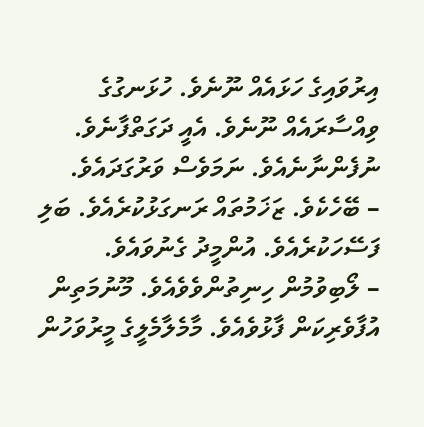އިރުވައިގެ ހަޅައެއް ނޫނެވެ. ހުޅަނގުގެ ވިއްސާރައެއް ނޫނެވެ. އެއީ ދަގަތްފާނެވެ. ނުފެންނާނެއެވެ. ނަމަވެސް ވަރުގަދައެވެ.
– ބޭހެކެވެ. ޒަޚަމުތައް ރަނގަޅުކުރެއެވެ. ބަލި ފަސޭހަކުރެއެވެ. އުންމީދު ގެނުވައެވެ.
– ލޯބިވުމުން ހިނިތުންވެވެއެވެ. މޫނުމަތިން އުފާވެރިކަން ފާޅުވެއެވެ. މާމެލާމެލީގެ މީރުވަހުން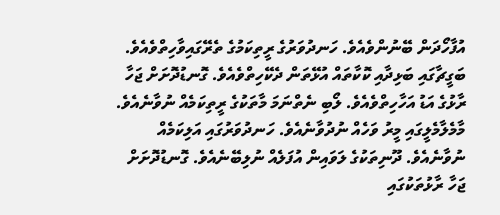އުފާހޯދަން ބޭނުންވެއެވެ. ހަނދުވަރުގެ ރީތިކަމުގެ ތެރޭގައިވާހިތްވެއެވެ. ބަގީޗާގައި ބަޅިދާއި ކޮކާތައް އުޅޭތަން ދެކޭހިތްވެއެވެ. ގޮނޑުދޮށަށް ޖަހާ ރާޅުގެ އަޑު އަހާހިތްވެއެވެ. ލޯބި ނެތްނަމަ މާތަކުގެ ރީތިކަމެއް ނުވާނެއެވެ. މާމެލާމެލީގައި މީރު ވަހެއް ނުދުވާނެއެވެ. ހަނދުވަރުގައި އަލިކަމެއް ނުވާނެއެވެ. ދޫނިތަކުގެ ލަވައިން އުފަލެއް ނުލިބޭނެއެވެ. ގޮނޑުދޮށަށް ޖަހާ ރާޅުތަކުގައި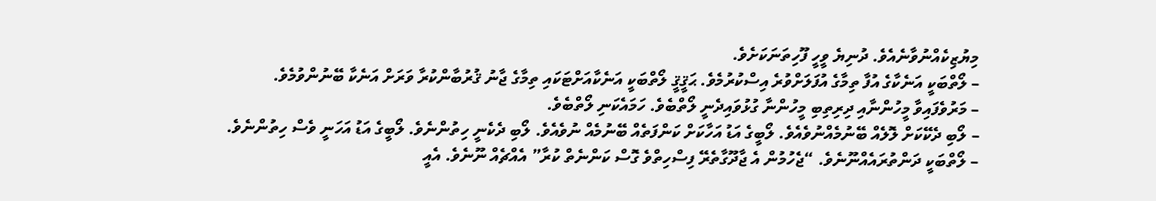މިޔުޒިކެއްނުވާނެއެވެ. ދުނިޔެ ވީހީ ފޫހިތަނަކަށެވެ.
– ލޯތްބަކީ އަނެކާގެ އުފާ ތިމާގެ އުފަލަށްވުރެ އިސްކުރުމެވެ. ޙަޤީޤީ ލޯތްބަކީ އަނެކާއަށްޓަކައި ތިމާގެ ޖާނު ޤުރުބާންކުރާ ވަރަށް އަނެކާ ބޭނުންވުމެވެ.
– މަރުވެފައިވާ މީހުންނާއި ދިރިތިބި މީހުންނާ ގުޅުވައިދެނީ ލޯތްބެވެ. ހަމައެކަނި ލޯތްބެވެ.
– ލޯބި ދެކޭކަށް ލޮލެއް ބޭނުމެއްނުވެއެވެ. ލޯބީގެ އަޑު އަހާކަށް ކަންފަތެއް ބޭނުމެއް ނުވެއެވެ. ލޯބި ދެކެނީ ހިތުންނެވެ. ލޯބީގެ އަޑު އަހަނީ ވެސް ހިތުންނެވެ.
– ލޯތްބަކީ ދަންތުރައެއްނޫނެވެ. “ޖެހުމުން އެ ޖާދޫގާތެރޭ ފިސްހިތްވެ ގޮސް ކަންނެތް ކުރާ” އެއްޗެއް ނޫނެވެ. އެއީ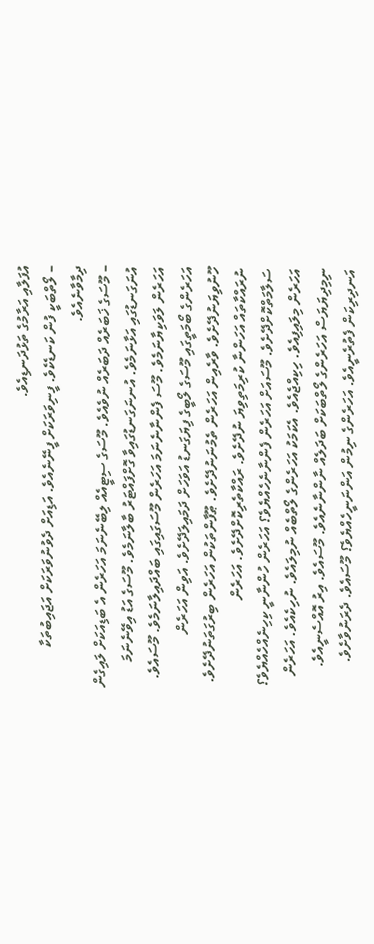އުފަލާއި އަރާމުގެ ތަޅުދަނޑިއެވެ.
– ލޯތްބަކީ ފުން ކަނޑެކެވެ. ފީނިވަރަކަށް ފީނޭނެއެވެ. އަޑިއަށް ދެވުނުވަރަކަށް އަޖައިބުތަކާ ދިމާވާނެއެވެ.
– މޫސަގެ ޚަބަރެއް ދަބަރެއް ނުވެއެވެ. މޫސަގެ ސިޓީއެއް ލިބޭނެނަމަ އަހަރެން އެ ބަޑިއަކަށް ލައިގެން އުނަގަނޑުގައި އަޅާނަމެވެ. އުނނަގަނޑުގައިވާ ގޮށްފައްޓަރު ބާލާނަމެވެ. މޫސަގެ އަޑު އިވޭނެނަމަ އަހަރެން ލަވަކިޔާނަމެވެ. މޫސަ ފެންނާނެނަމަ އަހަރެން މޫސަގައިގައި ބައްދައިލާނަމެވެ. މޫސައެވެ. އަހަރެންގެ ބޯމަތީގައި މޫސަގެ ލޯބީގެ ފިޔަގަނޑު އަވަހަށް ދަމައިލަދޭށެވެ. އަވިން އަހަރެން ހޫނުވިޔަނުދޭށެވެ. ވާރެއިން އަހަރެން ތެމުނަނުދޭށެވެ. ޠޫފާންތަކުން އަހަރެން ބިރުގަތަނުދޭށެވެ. ނުރައްކާތައް އަހަންނާ ކުރިމަތިވިޔަ ނުދޭށެވެ. ރައްކާތެރިކޮށްދޭށެވެ. އަހަރެން ސަލާމަތްކޮށްދޭށެވެ. މޫސައަށް އަހަރެން ފެންނާނެހެއްޔެވެ؟ އަހަރެން ހުންނާނީ ކިހިނެއްހެއްޔެވެ؟ އަހަރެން މިލައިފިއެވެ. ހިކިއްޖެއެވެ. އެކަމަކު އަހަރެންގެ ލޯތްބެއް ނުމިލައެވެ. ނުހިކެއެވެ. އަހަރެން ނިމިދިޔަޔަސް އަހަރެންގެ ލޯތްބަކަށް ބަދަލެއް ނާންނާނެއެވެ. މޫސައެވެ. އިރު އޮއްސެނީއެވެ. އަނދިރިކަން ފެތުރެނީއެވެ. އަހަރެންގެ ނިމުން އަންނަނީހެއްޔެވެ؟ މޫސައެވެ. ދެރަނުވާށެވެ.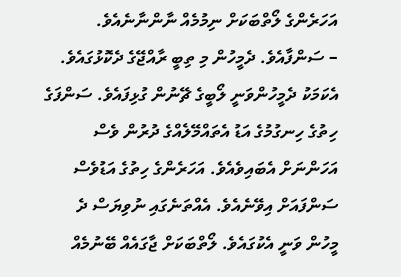އަހަރެންގެ ލޯތްބަކަށް ނިމުމެއް ނާންނާނެއެވެ.
– ސަންފާއެވެ. ދެމީހުން މި ތިބީ ރާއްޖޭގެ ދެކޮޅުގައެވެ. އެކަމަކު ދެމީހުންވަނީ ލޯބީގެ ޗޭނުން ގުޅިފައެވެ. ސަންފަގެ ހިތުގެ ހިނގުމުގެ އަޑު އެތައްމޭލެއްގެ ދުރުން ވެސް އަހަންނަށް އެބައިވެއެވެ. އަހަރެންގެ ހިތުގެ އަޑުވެސް ސަންފައަށް އިވޭނެއެވެ. އެއްތަނެގައި ނުވިޔަސް ދެ މީހުން ވަނީ އެކުގައެވެ. ލޯތްބަކަށް ޖާގައެއް ބޭނުމެއް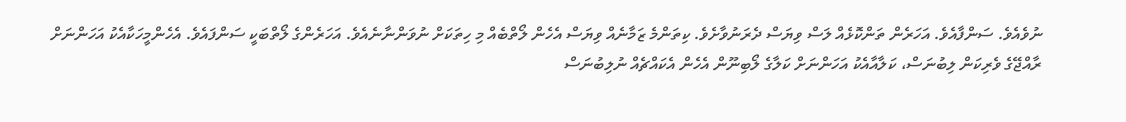ނުވެއެވެ. ސަންފާއެވެ. އަހަރެން ތަންކޮޅެއް ލަސް ވިޔަސް ދެރަނުވާށެވެ. ކިތަންމެ ޒަމާނެއް ވިޔަސް އެހެން ލޯތްބެއް މި ހިތަކަށް ނުވަންނާނެއެވެ. އަހަރެންގެ ލޯތްބަކީ ސަންފައެވެ. އެހެންމީހަކާއެކު އަހަންނަށް ރާއްޖޭގެ ވެރިކަން ލިބުނަސް، ކަލާއާއެކު އަހަންނަށް ކަލާގެ ލޯބިނޫން އެހެން އެކައްޗެއް ނުލިބުނަސް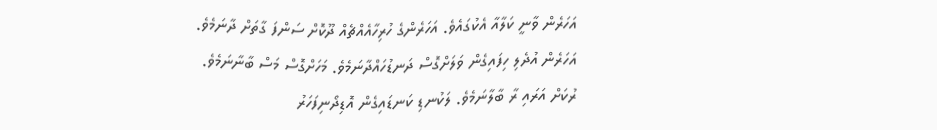އަހަރެން ވާނީ ކަލާއާ އެކުގައެވެ. އަހަރެންގެ ހުރިހާއެއްޗެއް ދޫކޮށް ސަންފަ ގާތަށް ދާނަމެވެ. އަހަރެން އުދެލި ހިފައިގެން ވަލަށްގޮސް ދަނޑުހައްދާނަމެވެ. މަހަށްގޮސް މަސް ބާނާނަމެވެ. ރުކަށް އަރައި ރާ ބާލާނަމެވެ. ލަކުނޑި ކަނޑައިގެން އޮޑިދޯނިފަހަރު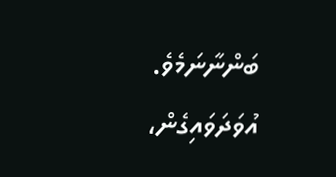ބަންނާނަމެވެ. އުވަދަވައިގެން،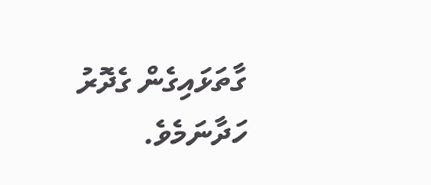ގާތަޅައިގެން ގެދޮރު ހަދާނަމެވެ.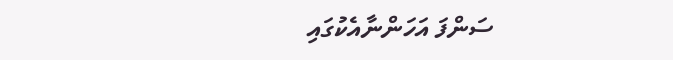ސަންފަ އަހަންނާއެކުގައި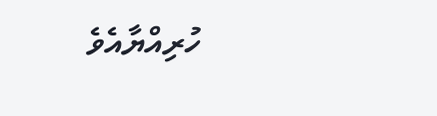ހުރިއްޔާއެވެ